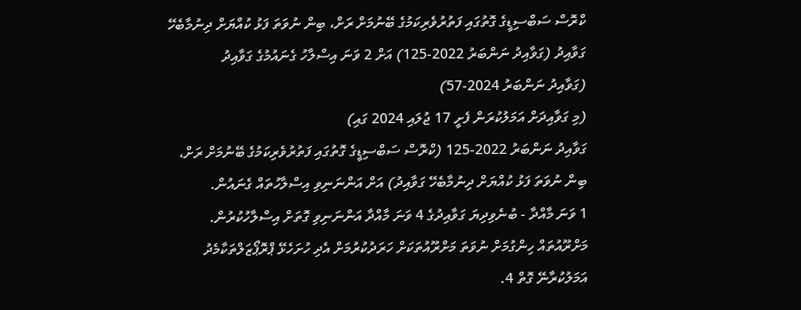ކްރޮސް ސަބްސިޑީގެ ގޮތުގައި ފަތުރުވެރިކަމުގެ ބޭނުމަށް ރަށް، ބިން ނުވަތަ ފަޅު ކުއްޔަށް ދިނުމާބެހޭ ގަވާއިދު (ގަވާއިދު ނަންބަރު 2022-125) އަށް 2 ވަނަ އިސްލާހު ގެނައުމުގެ ގަވާއިދު
(ގަވާއިދު ނަންބަރު 2024-57)
(މި ގަވާއިދަށް އަމަލުކުރަން ފެށީ 17 ޖުލައި 2024 ގައި)
ގަވާއިދު ނަންބަރު 2022-125 (ކްރޮސް ސަބްސިޑީގެ ގޮތުގައި ފަތުރުވެރިކަމުގެ ބޭނުމަށް ރަށް، ބިން ނުވަތަ ފަޅު ކުއްޔަށް ދިނުމާބެހޭ ގަވާއިދު) އަށް އަންނަނިވި އިސްލާހުތައް ގެނައުން.
1 ވަނަ މާއްދާ - ބުނެވިދިޔަ ގަވާއިދުގެ 4 ވަނަ މާއްދާ އަންނަނިވި ގޮތަށް އިސްލާހުކުރުން.
މަށްރޫއުތައް ހިންގުމަށް ނުވަތަ މަށްރޫއުތަކަށް ހަރަދުކުރުމަށް އެދި ހުށަހެޅޭ ޕްރޮޕޯޒަލްތަކާމެދު އަމަލުކުރާނޭ ގޮތް 4.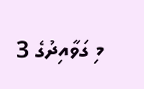މި ގަވާއިދުގެ 3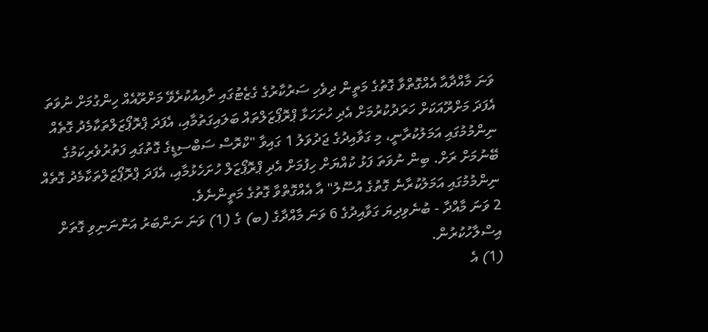ވަނަ މާއްދާއާ އެއްގޮތްވާ ގޮތުގެ މަތީން ދިވެހި ސަރުކާރުގެ ގެޒެޓުގައި ށާއިއުކުރެވޭ މަށްރޫއެއް ހިންގުމަށް ނުވަތަ އެފަދަ މަށްރޫއަކަށް ހަރަދުކުރުމަށް އެދި ހުށަހަޅާ ޕްރޮޕޯޒަލްތައް ބަލައިގަތުމާއި، އެފަދަ ޕްރޮޕޯޒަލްތަކާމެދު ގޮތެއް ނިންމުމުގައި އަމަލުކުރާނީ، މި ގަވާއިދުގެ ޖަދުވަލު 1 ގައިވާ "ކްރޮސް ސަބްސިޑީގެ ގޮތުގައި ފަތުރުވެރިކަމުގެ ބޭނުމަށް ރަށް. ބިން ނުވަތަ ފަޅު ކުއްޔަށް ހިފުމަށް އެދި ޕްރޮޕޯޒަލް ހުށަހެޅުމާއި، އެފަދަ ޕްރޮޕޯޒަލްތަކާމެދު ގޮތެއް ނިންމުމުގައި އަމަލުކުރާނެ ގޮތުގެ އުސޫލު" އާ އެއްގޮތްވާ ގޮތުގެ މަތީންނެވެ.
2 ވަނަ މާއްދާ - ބުނެވިދިޔަ ގަވާއިދުގެ 6 ވަނަ މާއްދާގެ (ބ) ގެ (1) ވަނަ ނަންބަރު އަންނަނިވި ގޮތަށް އިސްލާހުކުރުން.
(1) އެ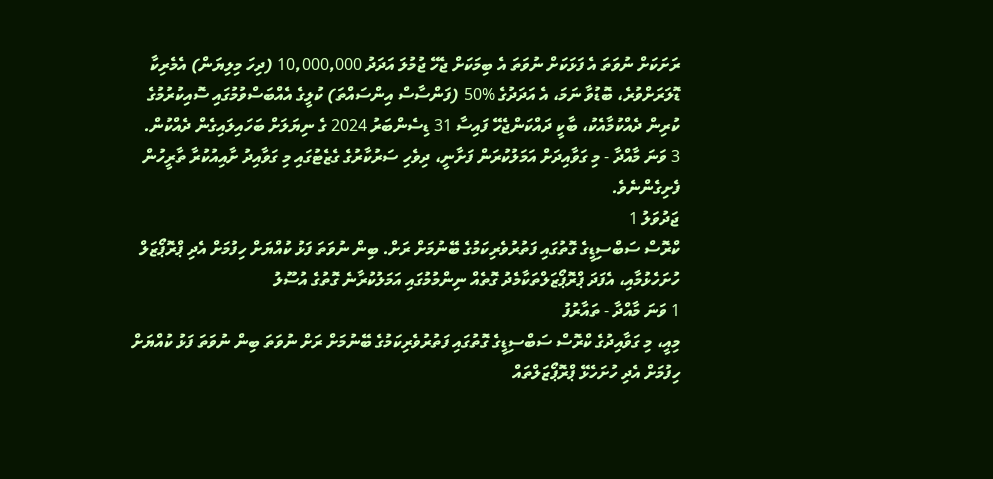ރަށަކަށް ނުވަތަ އެ ފަޅަކަށް ނުވަތަ އެ ބިމަކަށް ޖެހޭ ޖުމުލަ އަދަދު 10,000,000 (ދިހަ މިލިޔަން) އެމެރިކާ ޑޮލަރަށްވުރެ، ބޮޑުވާ ނަމަ، އެ އަދަދުގެ %50 (ފަންސާސް އިންސައްތަ) ކުލީގެ އެއްބަސްވުމުގައި ސޮއިކުރުމުގެ ކުރިން ދެއްކުމާއެކު، ބާކީ ދައްކަންޖެހޭ ފައިސާ 31 ޑިސެންބަރު 2024 ގެ ނިޔަލަށް ބަހައިލައިގެން ދެއްކުން.
3 ވަނަ މާއްދާ - މި ގަވާއިދަށް އަމަލުކުރަން ފަށާނީ، ދިވެހި ސަރުކާރުގެ ގެޒެޓުގައި މި ގަވާއިދު ށާއިއުކުރާ ތާރީހުން ފެށިގެންނެވެ.
ޖަދުވަލު 1
ކްރޮސް ސަބްސިޑީގެ ގޮތުގައި ފަތުރުވެރިކަމުގެ ބޭނުމަށް ރަށް. ބިން ނުވަތަ ފަޅު ކުއްޔަށް ހިފުމަށް އެދި ޕްރޮޕޯޒަލް
ހުށަހެޅުމާއި، އެފަދަ ޕްރޮޕޯޒަލްތަކާމެދު ގޮތެއް ނިންމުމުގައި އަމަލުކުރާނެ ގޮތުގެ އުސޫލު
1 ވަނަ މާއްދާ - ތައާރުފު
މިއީ، މި ގަވާއިދުގެ ކްރޮސް ސަބްސިޑީގެ ގޮތުގައި ފަތުރުވެރިކަމުގެ ބޭނުމަށް ރަށް ނުވަތަ ބިން ނުވަތަ ފަޅު ކުއްޔަށް ހިފުމަށް އެދި ހުށަހެޅޭ ޕްރޮޕޯޒަލްތައް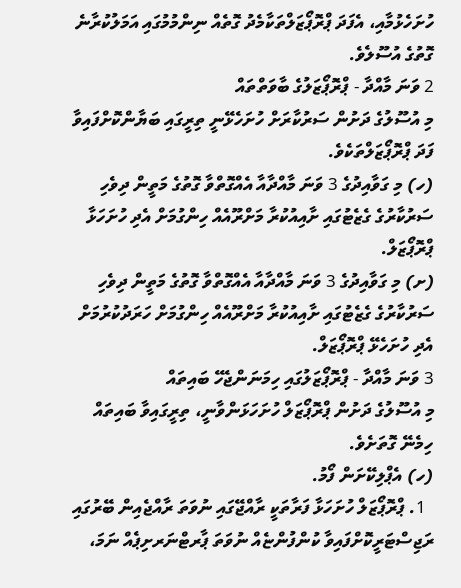ހުށަހެޅުމާއި، އެފަދަ ޕްރޮޕޯޒަލްތަކާމެދު ގޮތެއް ނިންމުމުގައި އަމަލުކުރާނެ ގޮތުގެ އުސޫލެވެ.
2 ވަނަ މާއްދާ - ޕްރޮޕޯޒަލުގެ ބާވަތްތައް
މި އުސޫލުގެ ދަށުން ސަރުކާރަށް ހުށަހެޅޭނީ ތިރީގައި ބަޔާންކޮށްފައިވާ ފަދަ ޕްރޮޕޯޒަލްތަކެވެ.
(ހ) މި ގަވާއިދުގެ 3 ވަނަ މާއްދާއާ އެއްގޮތްވާ ގޮތުގެ މަތީން ދިވެހި ސަރުކާރުގެ ގެޒެޓުގައި ށާއިއުކުރާ މަށްރޫއެއް ހިންގުމަށް އެދި ހުށަހަޅާ ޕްރޮޕޯޒަލް.
(ށ) މި ގަވާއިދުގެ 3 ވަނަ މާއްދާއާ އެއްގޮތްވާ ގޮތުގެ މަތީން ދިވެހި ސަރުކާރުގެ ގެޒެޓުގައި ށާއިއުކުރާ މަށްރޫއެއް ހިންގުމަށް ހަރަދުކުރުމަށް އެދި ހުށަހެޅޭ ޕްރޮޕޯޒަލް.
3 ވަނަ މާއްދާ - ޕްރޮޕޯޒަލުގައި ހިމަނަންޖެހޭ ބައިތައް
މި އުސޫލުގެ ދަށުން ޕްރޮޕޯޒަލް ހުށަހަޅަންވާނީ، ތިރީގައިވާ ބައިތައް ހިމެނޭ ގޮތަށެވެ.
(ހ) އެޕްލިކޭށަން ފޯމު.
  1. ޕްރޮޕޯޒަލް ހުށަހަޅާ ފަރާތަކީ ރާއްޖޭގައި ނުވަތަ ރާއްޖެއިން ބޭރުގައި ރަޖިސްޓަރީކޮށްފައިވާ ކުންފުންޏެއް ނުވަތަ ޕާރޓްނަރށިޕެއް ނަމަ،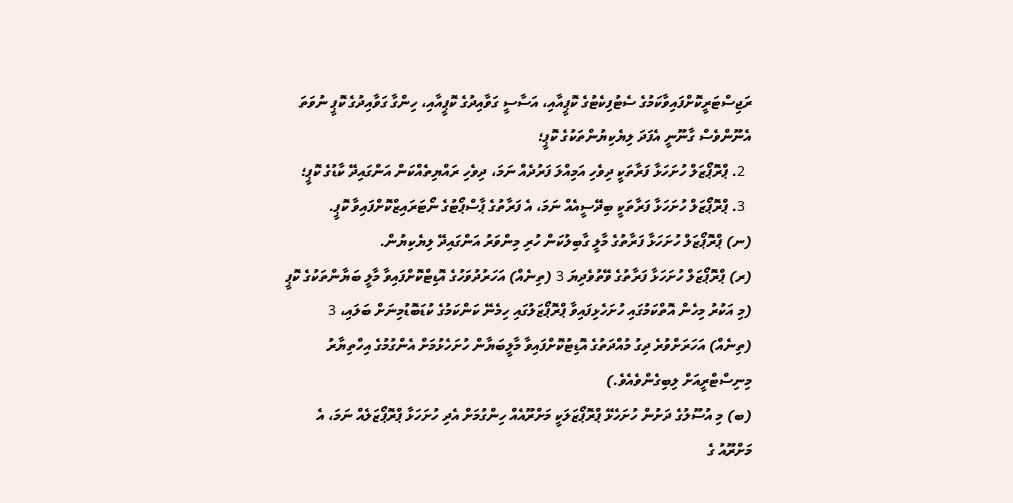ރަޖިސްޓަރީކޮށްފައިވާކަމުގެ ސެޓުފިކެޓުގެ ކޮޕީއާއި، އަސާސީ ގަވާއިދުގެ ކޮޕީއާއި، ހިންގާ ގަވާއިދުގެ ކޮޕީ ނުވަތަ އެނޫންވެސް ގާނޫނީ އެފަދަ ލިޔެކިޔުންތަކުގެ ކޮޕީ؛
  2. ޕްރޮޕޯޒަލް ހުށަހަޅާ ފަރާތަކީ ދިވެހި އަމިއްލަ ފަރުދެއް ނަމަ، ދިވެހި ރައްޔިތެއްކަން އަންގައިދޭ ކާޑުގެ ކޮޕީ؛
  3. ޕްރޮޕޯޒަލް ހުށަހަޅާ ފަރާތަކީ ބިދޭސީއެއް ނަމަ، އެ ފަރާތުގެ ޕާސްޕޯޓުގެ ނޯޓަރައިޒްކޮށްފައިވާ ކޮޕީ.
(ނ) ޕްރޮޕޯޒަލް ހުށަހަޅާ ފަރާތުގެ މާލީ ގާބިލުކަން ހުރި މިންވަރު އަންގައިދޭ ލިޔެކިޔުން.
(ރ) ޕްރޮޕޯޒަލް ހުށަހަޅާ ފަރާތުގެ ވޭތުވެދިޔަ 3 (ތިނެއް) އަހަރުދުވަހުގެ އޮޑިޓްކޮށްފައިވާ މާލީ ބަޔާންތަކުގެ ކޮޕީ (މި އަކުރު މިހެން އޮތްކަމުގައި ހުށަހެޅިފައިވާ ޕްރޮޕޯޒަލުގައި ހިމެނޭ ކަންކަމުގެ ކުޑަބޮޑުމިނަށް ބަލައި، 3 (ތިނެއް) އަހަރަށްވުރެ ދިގު މުއްދަތުގެ އޮޑިޓުކޮށްފައިވާ މާލީބަޔާން ހުށަހެޅުމަށް އެންގުމުގެ އިހްތިޔާރު މިނިސްޓްރީއަށް ލިބިގެންވެއެވެ.)
(ބ) މި އުސޫލުގެ ދަށުން ހުށަހެޅޭ ޕްރޮޕޯޒަލަކީ މަށްރޫއެއް ހިންގުމަށް އެދި ހުށަހަޅާ ޕްރޮޕޯޒަލެއް ނަމަ، އެ މަށްރޫއު ގެ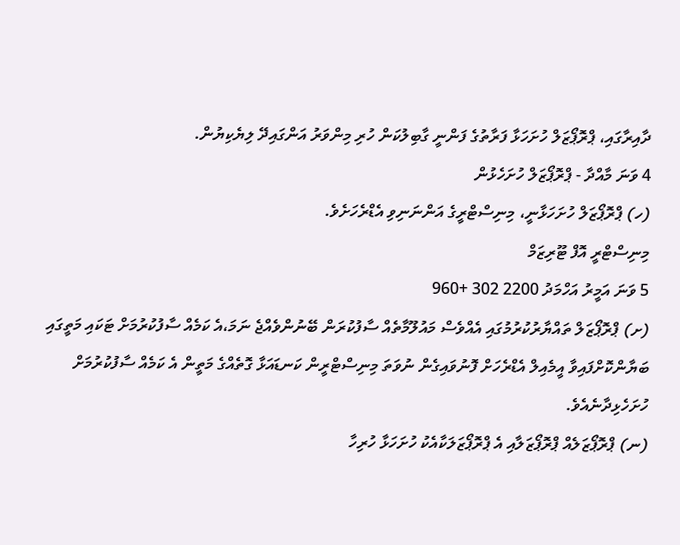ދާއިރާގައި، ޕްރޮޕޯޒަލް ހުށަހަޅާ ފަރާތުގެ ފަންނީ ގާބިލުކަން ހުރި މިންވަރު އަންގައިދޭ ލިޔެކިޔުން.
4 ވަނަ މާއްދާ - ޕްރޮޕޯޒަލް ހުށަހެޅުން
(ހ) ޕްރޮޕޯޒަލް ހުށަހަޅާނީ، މިނިސްޓްރީގެ އަންނަނިވި އެޑްރެހަށެވެ.
މިނިސްޓްރީ އޮފް ޓޫރިޒަމް
5 ވަނަ އަމީރު އަހްމަދު 2200 302 +960
(ށ) ޕްރޮޕޯޒަލް ތައްޔާރުކުރުމުގައި އެއްވެސް މައުލޫމާތެއް ސާފުކުރަން ބޭނުންވެއްޖެ ނަމަ،އެ ކަމެއް ސާފުކުރުމަށް ޓަކައި މަތީގައި ބަޔާންކޮށްފައިވާ އީމެއިލް އެޑްރެހަށް ފޮނުވައިގެން ނުވަތަ މިނިސްޓްރީން ކަނޑައަޅާ ގޮތެއްގެ މަތީން އެ ކަމެއް ސާފުކުރުމަށް ހުށަހެޅިދާނެއެވެ.
(ނ) ޕްރޮޕޯޒަލެއް ޕްރޮޕޯޒަލާއި އެ ޕްރޮޕޯޒަލަކާއެކު ހުށަހަޅާ ހުރިހާ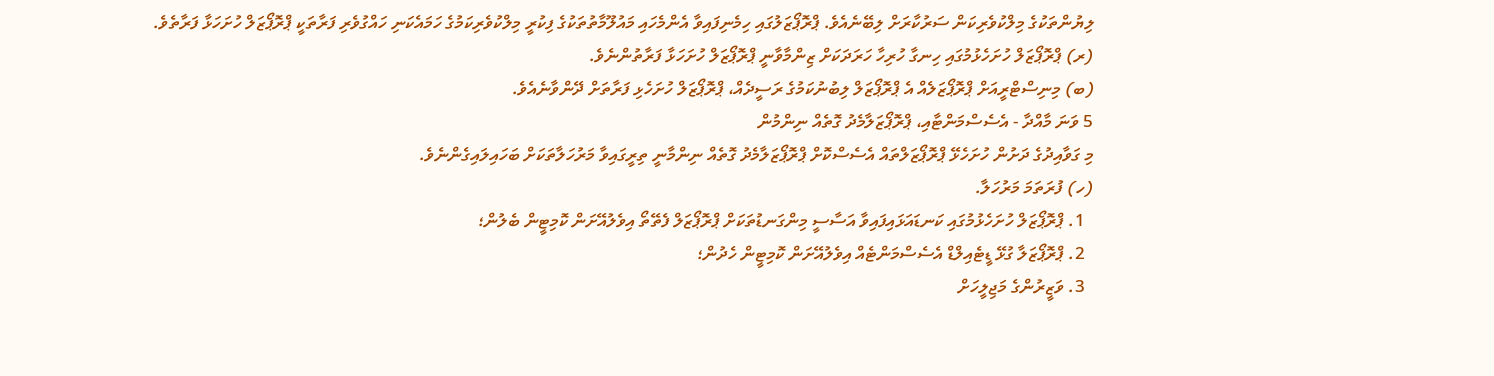ލިޔުންތަކުގެ މިލްކުވެރިކަން ސަރުކާރަށް ލިބޭނެއެވެ. ޕްރޮޕޯޒަލުގައި ހިމެނިފައިވާ އެންމެހައި މައުލޫމާތުތަކުގެ ފިކުރީ މިލްކުވެރިކަމުގެ ހަމައެކަނި ހައްގުވެރި ފަރާތަކީ ޕްރޮޕޯޒަލް ހުށަހަޅާ ފަރާތެވެ.
(ރ) ޕްރޮޕޯޒަލް ހުށަހެޅުމުގައި ހިނގާ ހުރިހާ ހަރަދަކަށް ޒިންމާވާނީ ޕްރޮޕޯޒަލް ހުށަހަޅާ ފަރާތުންނެވެ.
(ބ) މިނިސްޓްރީއަށް ޕްރޮޕޯޒަލެއް އެ ޕްރޮޕޯޒަލް ލިބުނުކަމުގެ ރަސީދެއް، ޕްރޮޕޯޒަލް ހުށަހެޅި ފަރާތަށް ދޭންވާނެއެވެ.
5 ވަނަ މާއްދާ - އެސެސްމަންޓާއި، ޕްރޮޕޯޒަލާމެދު ގޮތެއް ނިންމުން
މި ގަވާއިދުގެ ދަށުން ހުށަހެޅޭ ޕްރޮޕޯޒަލްތައް އެސެސްކޮށް ޕްރޮޕޯޒަލާމެދު ގޮތެއް ނިންމާނީ ތިރީގައިވާ މަރުހަލާތަކަށް ބަހައިލައިގެންނެވެ.
(ހ) ފުރަތަމަ މަރުހަލާ.
  1. ޕްރޮޕޯޒަލް ހުށަހެޅުމުގައި ކަނޑައަޅައިފައިވާ އަސާސީ މިންގަނޑުތަކަށް ޕްރޮޕޯޒަލް ފެތޭތޯ އިވެލުއޭށަން ކޮމިޓީން ބެލުން؛
  2. ޕްރޮޕޯޒަލާ ގުޅޭ ޑީޓެއިލްޑް އެސެސްމަންޓެއް އިވެލުއޭށަން ކޮމިޓީން ހެދުން؛
  3. ވަޒީރުންގެ މަޖިލީހަށް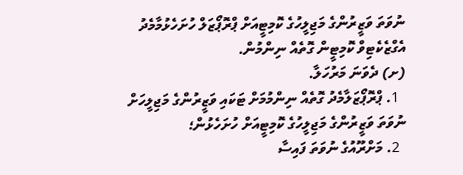ނުވަތަ ވަޒީރުންގެ މަޖިލީހުގެ ކޮމިޓީއަށް ޕްރޮޕޯޒަލް ހުށަހެޅުމާމެދު އެގްޒެކެޓިވް ކޮމިޓީން ގޮތެއް ނިންމުން.
(ށ) ދެވަނަ މަރުހަލާ.
  1. ޕްރޮޕޯޒަލާމެދު ގޮތެއް ނިންމުމަށް ޓަކައި ވަޒީރުންގެ މަޖިލީހަށް ނުވަތަ ވަޒީރުންގެ މަޖިލީހުގެ ކޮމިޓީއަށް ހުށަހެޅުން؛
  2. މަށްރޫއުގެ ނުވަތަ ފައިސާ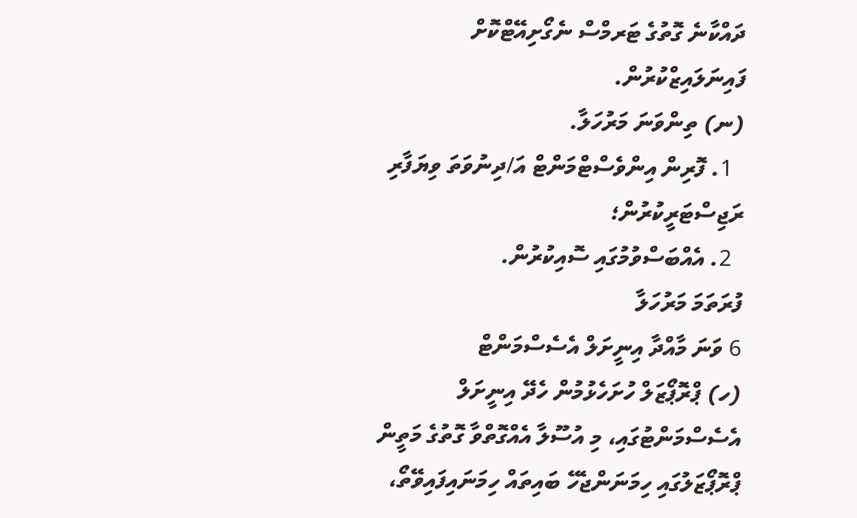ދައްކާނެ ގޮތުގެ ޓަރމްސް ނެގޯށިއޭޓްކޮށް ފައިނަލައިޒްކުރުން.
(ނ) ތިންވަނަ މަރުހަލާ.
  1. ފޮރިން އިންވެސްޓްމަންޓް އަ/ދިނުވަތަ ވިޔަފާރި ރަޖިސްޓަރީކުރުން؛
  2. އެއްބަސްވުމުގައި ސޮއިކުރުން.
ފުރަތަމަ މަރުހަލާ
6 ވަނަ މާއްދާ އިނީށަލް އެސެސްމަންޓް
(ހ) ޕްރޮޕޯޒަލް ހުށަހެޅުމުން ހެދޭ އިނީށަލް އެސެސްމަންޓުގައި، މި އުސޫލާ އެއްގޮތްވާ ގޮތުގެ މަތީން ޕްރޮޕޯޒަލުގައި ހިމަނަންޖެހޭ ބައިތައް ހިމަނައިފައިވޭތޯ،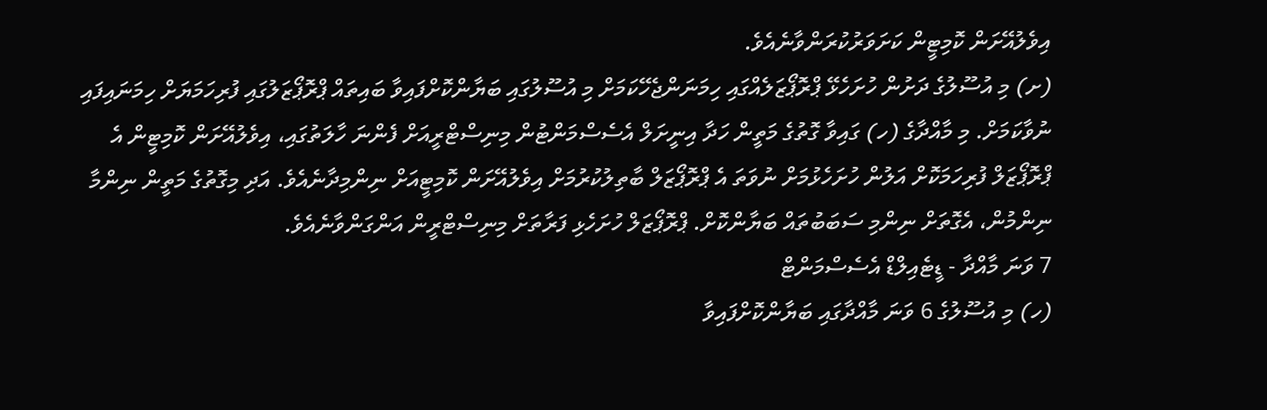އިވެލުއޭށަން ކޮމިޓީން ކަށަވަރުކުރަންވާނެއެވެ.
(ށ) މި އުސޫލުގެ ދަށުން ހުށަހެޅޭ ޕްރޮޕޯޒަލެއްގައި ހިމަނަންޖެހޭކަމަށް މި އުސޫލުގައި ބަޔާންކޮށްފައިވާ ބައިތައް ޕްރޮޕޯޒަލުގައި ފުރިހަމަޔަށް ހިމަނައިފައި ނުވާކަމަށް. މި މާއްދާގެ (ހ) ގައިވާ ގޮތުގެ މަތީން ހަދާ އިނީށަލް އެސެސްމަންޓުން މިނިސްޓްރީއަށް ފެންނަ ހާލަތުގައި، އިވެލުއޭށަން ކޮމިޓީން އެ ޕްރޮޕޯޒަލް ފުރިހަމަކޮށް އަލުން ހުށަހެޅުމަށް ނުވަތަ އެ ޕްރޮޕޯޒަލް ބާތިލުކުރުމަށް އިވެލުއޭށަން ކޮމިޓީއަށް ނިންމިދާނެއެވެ. އަދި މިގޮތުގެ މަތީން ނިންމާ ނިންމުން، އެގޮތަށް ނިންމި ސަބަބުތައް ބަޔާންކޮށް. ޕްރޮޕޯޒަލް ހުށަހެޅި ފަރާތަށް މިނިސްޓްރީން އަންގަންވާނެއެވެ.
7 ވަނަ މާއްދާ - ޑީޓެއިލްޑް އެސެސްމަންޓް
(ހ) މި އުސޫލުގެ 6 ވަނަ މާއްދާގައި ބަޔާންކޮށްފައިވާ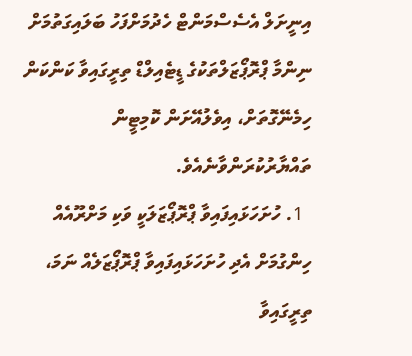އިނީށަލް އެސެސްމަންޓް ހެދުމަށްފަހު ބަލައިގަތުމަށް ނިންމާ ޕްރޮޕޯޒަލްތަކުގެ ޑީޓެއިލްޑް ތިރީގައިވާ ކަންކަން ހިމެނޭގޮތަށް، އިވެލުއޭށަން ކޮމިޓީން ތައްޔާރުކުރަންވާނެއެވެ.
  1. ހުށަހަޅައިފައިވާ ޕްރޮޕޯޒަލަކީ ވަކި މަށްރޫއެއް ހިންގުމަށް އެދި ހުށަހަޅައިފައިވާ ޕްރޮޕޯޒަލެއް ނަމަ، ތިރީގައިވާ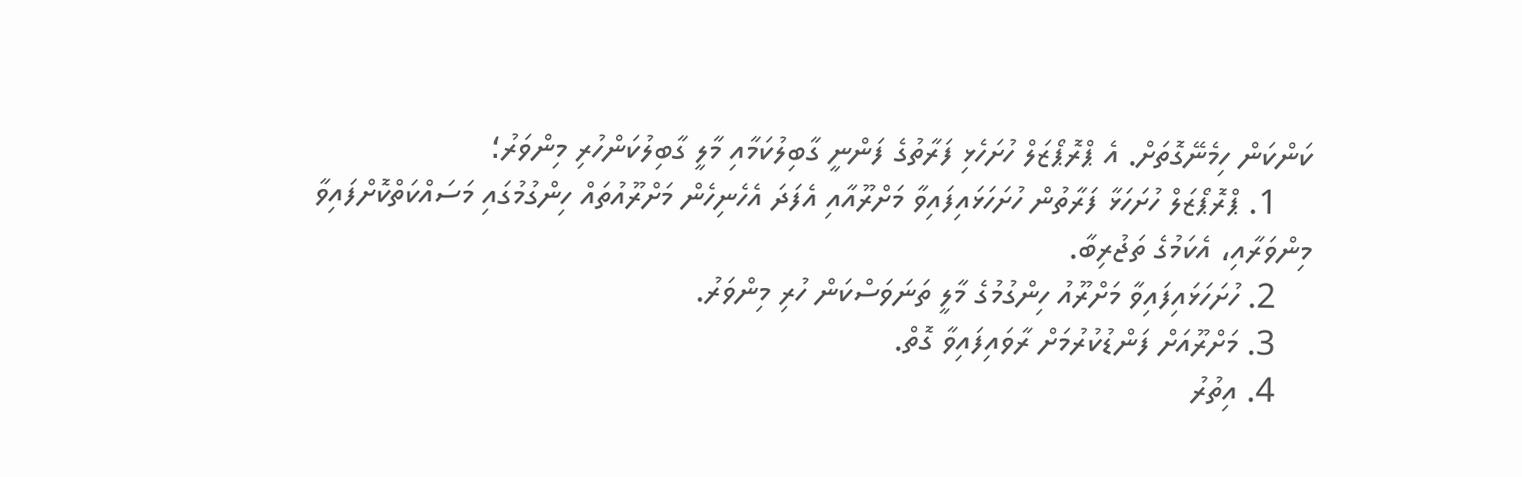ކަންކަން ހިމެނޭގޮތަށް. އެ ޕްރޮޕޯޒަލް ހުށަހެޅި ފަރާތުގެ ފަންނީ ގާބިލުކަމާއި މާލީ ގާބިލުކަންހުރި މިންވަރު؛
    1. ޕްރޮޕޯޒަލް ހުށަހަޅާ ފަރާތުން ހުށަހަޅައިފައިވާ މަށްރޫއާއި އެފަދަ އެހެނިހެން މަށްރޫއުތައް ހިންގުމުގައި މަސައްކަތްކޮށްފައިވާ މިންވަރާއި، އެކަމުގެ ތަޖުރިބާ.
    2. ހުށަހަޅައިފައިވާ މަށްރޫއު ހިންގުމުގެ މާލީ ތަނަވަސްކަން ހުރި މިންވަރު.
    3. މަށްރޫއަށް ފަންޑުކުރުމަށް ރާވައިފައިވާ ގޮތް.
    4. އިތުރު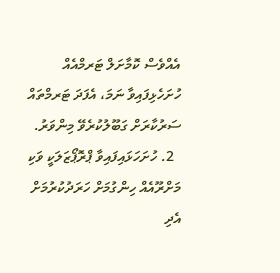އެއްވެސް ކޮމާށަލް ޓަރމްއެއް ހުށަހެޅިފައިވާ ނަމަ، އެފަދަ ޓަރމްތައް ސަރުކާރަށް ގަބޫލުކުރެވޭ މިންވަރު.
  2. ހުށަހަޅައިފައިވާ ޕްރޮޕޯޒަލަކީ ވަކި މަށްރޫއެއް ހިންގުމަށް ހަރަދުކުރުމަށް އެދި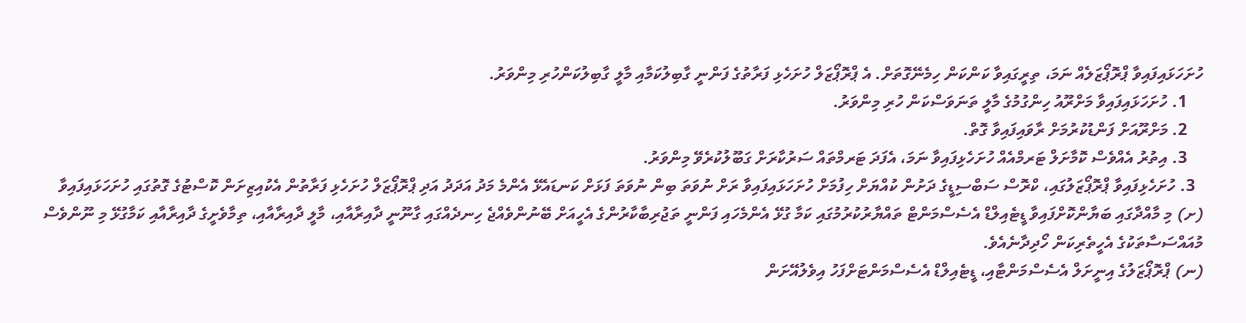ހުށަހަޅައިފައިވާ ޕްރޮޕޯޒަލެއް ނަމަ، ތިރީގައިވާ ކަންކަން ހިމެނޭގޮތަށް. އެ ޕްރޮޕޯޒަލް ހުށަހެޅި ފަރާތުގެ ފަންނީ ގާބިލުކަމާއި މާލީ ގާބިލުކަންހުރި މިންވަރު.
    1. ހުށަހަޅައިފައިވާ މަށްރޫއު ހިންގުމުގެ މާލީ ތަނަވަސްކަން ހުރި މިންވަރު.
    2. މަށްރޫއަށް ފަންޑުކުރުމަށް ރާވައިފައިވާ ގޮތް.
    3. އިތުރު އެއްވެސް ކޮމާށަލް ޓަރމްއެއް ހުށަހެޅިފައިވާ ނަމަ، އެފަދަ ޓަރމްތައް ސަރުކާރަށް ގަބޫލުކުރެވޭ މިންވަރު.
  3. ހުށަހެޅިފައިވާ ޕްރޮޕޯޒަލުގައި، ކްރޮސް ސަބްސިޑީގެ ދަށުން ކުއްޔަށް ހިފުމަށް ހުށަހަޅައިފައިވާ ރަށް ނުވަތަ ބިން ނުވަތަ ފަޅަށް ކަނޑައެޅޭ އެންމެ މަދު އަދަދު އަދި ޕްރޮޕޯޒަލް ހުށަހެޅި ފަރާތުން އެކުއިޒިށަން ކޮސްޓުގެ ގޮތުގައި ހުށަހަޅައިފައިވާ
(ށ) މި މާއްދާގައި ބަޔާންކޮށްފައިވާ ޑީޓެއިލްޑް އެސެސްމަންޓް ތައްޔާރުކުރުމުގައި ކަމާ ގުޅޭ އެންމެހައި ފަންނީ ތަޖުރިބާކާރުންގެ އެހީއަށް ބޭނުންވެއްޖެ ހިނދެއްގައި ގާނޫނީ ދާއިރާއާއި، މާލީ ދާއިރާއާއި، ތިމާވެށީގެ ދާއިރާއާއި ކަމާގުޅޭ މި ނޫންވެސް މުއައްސަސާތަކުގެ އެހީތެރިކަން ހޯދިދާނެއެވެ.
(ނ) ޕްރޮޕޯޒަލުގެ އިނީށަލް އެސެސްމަންޓާއި، ޑީޓެއިލްޑް އެސެސްމަންޓަށްފަހު އިވެލުއޭށަން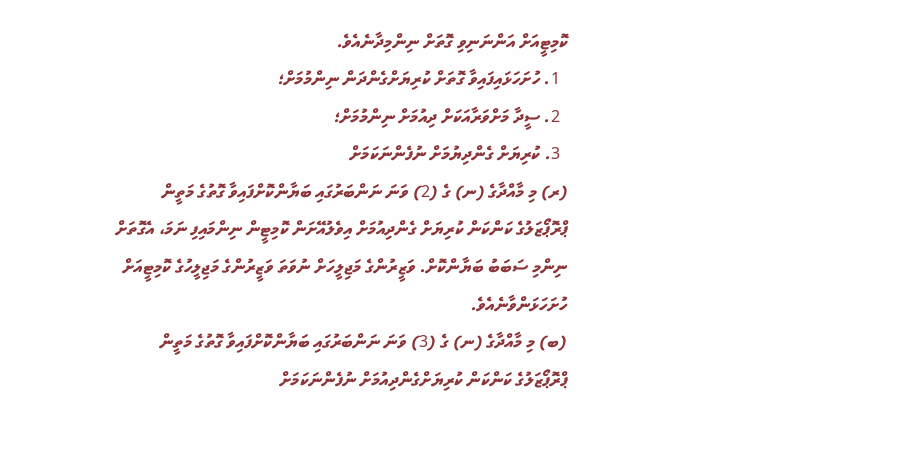ކޮމިޓީއަށް އަންނަނިވި ގޮތަށް ނިންމިދާނެއެވެ.
  1. ހުށަހަޅައިފައިވާ ގޮތަށް ކުރިޔަށްގެންދަން ނިންމުމަށް؛
  2. ސީދާ މަށްވަރާއަކަށް ދިއުމަށް ނިންމުމަށް؛
  3. ކުރިޔަށް ގެންދިޔުމަށް ނުފެންނަކަމަށް
(ރ) މި މާއްދާގެ (ނ) ގެ (2) ވަނަ ނަންބަރުގައި ބަޔާންކޮށްފައިވާ ގޮތުގެ މަތީން ޕްރޮޕޯޒަލުގެ ކަންކަން ކުރިޔަށް ގެންދިއުމަށް އިވެލުއޭށަން ކޮމިޓީން ނިންމައިފި ނަމަ، އެގޮތަށް ނިންމި ސަބަބު ބަޔާންކޮށް. ވަޒީރުންގެ މަޖިލީހަށް ނުވަތަ ވަޒީރުންގެ މަޖިލީހުގެ ކޮމިޓީއަށް ހުށަހަޅަންވާނެއެވެ.
(ބ) މި މާއްދާގެ (ނ) ގެ (3) ވަނަ ނަންބަރުގައި ބަޔާންކޮށްފައިވާ ގޮތުގެ މަތީން ޕްރޮޕޯޒަލުގެ ކަންކަން ކުރިޔަށްގެންދިއުމަށް ނުފެންނަކަމަށް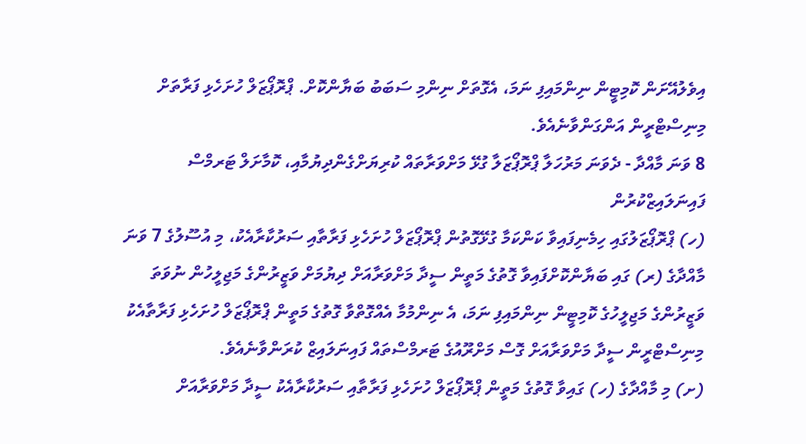އިވެލުއޭށަން ކޮމިޓީން ނިންމައިފި ނަމަ، އެގޮތަށް ނިންމި ސަބަބު ބަޔާންކޮށް. ޕްރޮޕޯޒަލް ހުށަހެޅި ފަރާތަށް މިނިސްޓްރީން އަންގަންވާނެއެވެ.
8 ވަނަ މާއްދާ - ދެވަނަ މަރުހަލާ ޕްރޮޕޯޒަލާ ގުޅޭ މަށްވަރާތައް ކުރިޔަށްގެންދިޔުމާއި، ކޮމާށަލް ޓަރމްސް ފައިނަލައިޒްކުރުން
(ހ) ޕްރޮޕޯޒަލުގައި ހިމެނިފައިވާ ކަންކަމާ ގުޅޭގޮތުން ޕްރޮޕޯޒަލް ހުށަހެޅި ފަރާތާއި ސަރުކާރާއެކު، މި އުސޫލުގެ 7 ވަނަ މާއްދާގެ (ރ) ގައި ބަޔާންކޮށްފައިވާ ގޮތުގެ މަތީން ސީދާ މަށްވަރާއަށް ދިޔުމަށް ވަޒީރުންގެ މަޖިލީހުން ނުވަތަ ވަޒީރުންގެ މަޖިލީހުގެ ކޮމިޓީން ނިންމައިފި ނަމަ، އެ ނިންމުމާ އެއްގޮތްވާ ގޮތުގެ މަތީން ޕްރޮޕޯޒަލް ހުށަހެޅި ފަރާތާއެކު މިނިސްޓްރީން ސީދާ މަށްވަރާއަށް ގޮސް މަށްރޫއުގެ ޓަރމްސްތައް ފައިނަލައިޒް ކުރަންވާނެއެވެ.
(ށ) މި މާއްދާގެ (ހ) ގައިވާ ގޮތުގެ މަތީން ޕްރޮޕޯޒަލް ހުށަހެޅި ފަރާތާއި ސަރުކާރާއެކު ސީދާ މަށްވަރާއަށް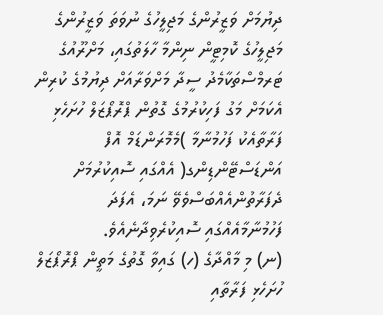ދިޔުމަށް ވަޒީރުންގެ މަޖިލީހުގެ ނުވަތަ ވަޒީރުންގެ މަޖިލީހުގެ ކޮމިޓީން ނިންމާ ހާލަތުގައި، މަށްރޫއުގެ ޓަރމްސްތަކާމެދު ސީދާ މަށްވަރާއަށް ދިޔުމުގެ ކުރިން އެކަމަށް މަގު ފަހިކުރުމުގެ ގޮތުން ޕްރޮޕޯޒަލް ހުށަހެޅި ފަރާތާއެކު ފަހުމުނާމާ )މެމޮރަންޑަމް އޮފް އަންޑަސްޓޭންޑިންގ( އެއްގައި ސޮއިކުރުމަށް ދެފަރާތުންއެއްބަސްވެވޭ ނަމަ، އެފަދަ ފަހުމުނާމާއެއްގައި ސޮއިކުރެވިދާނެއެވެ.
(ނ) މި މާއްދާގެ (ހ) ގައިވާ ގޮތުގެ މަތީން ޕްރޮޕޯޒަލް ހުށަހެޅި ފަރާތާއި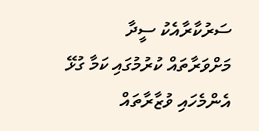ސަރުކާރާއެކު ސީދާ މަށްވަރާތައް ކުރުމުގައި ކަމާ ގުޅޭ އެންމެހައި ވުޒާރާތައް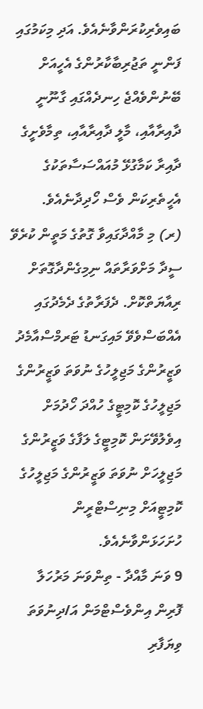ބައިވެރިކުރަންވާނެއެވެ. އަދި މިކަމުގައި ފަންނީ ތަޖުރިބާކާރުންގެ އެހީއަށް ބޭނުންވެއްޖެ ހިނދެއްގައި ގާނޫނީ ދާއިރާއާއި، މާލީ ދާއިރާއާއި، ތިމާވެށީގެ ދާއިރާ ކަމާގުޅޭ މުއައްސަސާތަކުގެ އެހީތެރިކަން ވެސް ހޯދިދާނެއެވެ.
(ރ) މި މާއްދާގައިވާ ގޮތުގެ މަތީން ކުރެވޭ ސީދާ މަށްވަރާތައް ނިމިގެންދާގޮތަށް ރިއާޔަތްކޮށް. ދެފަރާތުގެ ދެމެދުގައި އެއްބަސްވެވޭ މައިގަނޑު ޓަރމްސްއާމެދު ވަޒީރުންގެ މަޖިލީހުގެ ނުވަތަ ވަޒީރުންގެ މަޖިލީހުގެ ކޮމިޓީގެ ހުއްދަ ހޯދުމަށް އިވެލުވޭށަން ކޮމިޓީގެ ލަފާގެ ވަޒީރުންގެ މަޖިލީހަށް ނުވަތަ ވަޒީރުންގެ މަޖިލީހުގެ ކޮމިޓީއަށް މިނިސްޓްރީން ހުށަހަޅަންވާނެއެވެ.
9 ވަނަ މާއްދާ - ތިންވަނަ މަރުހަލާ ފޮރިން އިންވެސްޓްމަން އަ/ދިނުވަތަ ވިޔަފާރި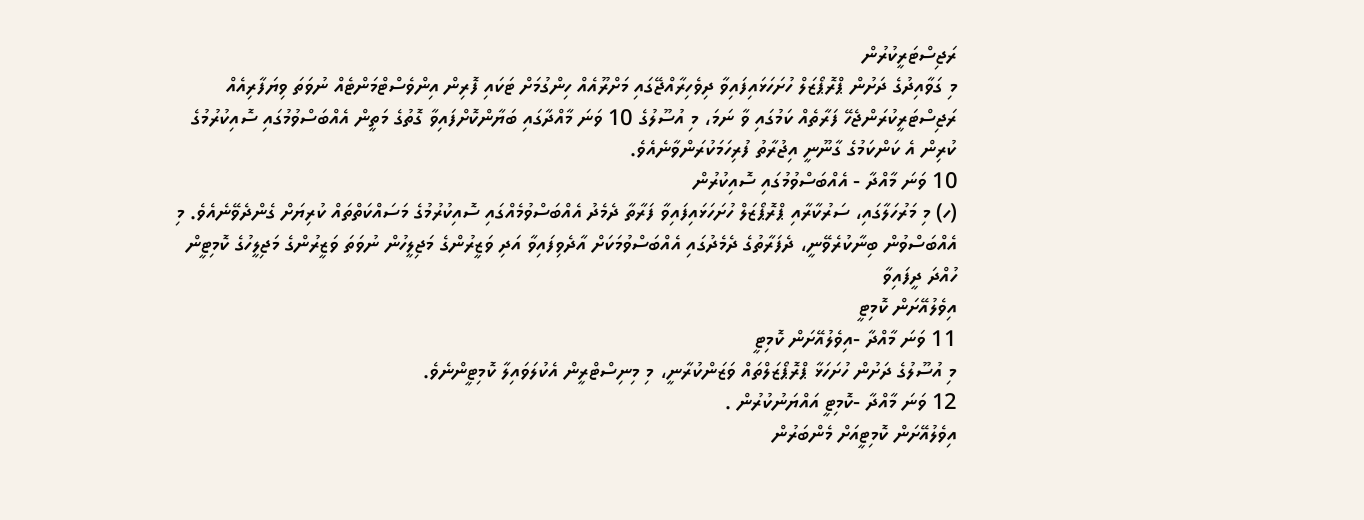ރަޖިސްޓަރީކުރުން
މި ގަވާއިދުގެ ދަށުން ޕްރޮޕޯޒަލް ހުށަހަޅައިފައިވާ ދިވެހިރާއްޖޭގައި މަށްރޫއެއް ހިންގުމަށް ޓަކައި ފޮރިން އިންވެސްޓްމަންޓެއް ނުވަތަ ވިޔަފާރިއެއް ރަޖިސްޓަރީކުރަންޖެހޭ ފަރާތެއް ކަމުގައި ވާ ނަމަ، މި އުސޫލުގެ 10 ވަނަ މާއްދާގައި ބަޔާންކޮށްފައިވާ ގޮތުގެ މަތީން އެއްބަސްވުމުގައި ސޮއިކުރުމުގެ ކުރިން އެ ކަންކަމުގެ ގާނޫނީ އިޖުރާތު ފުރިހަމަކުރަންވާނެއެވެ.
10 ވަނަ މާއްދާ - އެއްބަސްވުމުގައި ސޮއިކުރުން
(ހ) މި މަރުހަލާގައި، ސަރުކާރާއި ޕްރޮޕޯޒަލް ހުށަހަޅައިފައިވާ ފަރާތާ ދެމެދު އެއްބަސްވުމެއްގައި ސޮއިކުރުމުގެ މަސައްކަތްތައް ކުރިޔަށް ގެންދެވޭނެއެވެ. މި އެއްބަސްވުން ބިނާކުރެވޭނީ، ދެފަރާތުގެ ދެމެދުގައި އެއްބަސްވުމަކަށް އާދެވިފައިވާ އަދި ވަޒީރުންގެ މަޖިލީހުން ނުވަތަ ވަޒީރުންގެ މަޖިލީހުގެ ކޮމިޓީން ހުއްދަ ދީފައިވާ
އިވެލުއޭށަން ކޮމިޓީ
11 ވަނަ މާއްދާ -އިވެލުއޭށަން ކޮމިޓީ
މި އުސޫލުގެ ދަށުން ހުށަހަޅާ ޕްރޮޕޯޒަލްތައް ވަޒަންކުރާނީ، މި މިނިސްޓްރީން އެކުލަވައިލާ ކޮމިޓީންނެވެ.
12 ވަނަ މާއްދާ -ކޮމިޓީ އައްޔަނުކުރުން .
އިވެލުއޭށަން ކޮމިޓީއަށް މެންބަރުން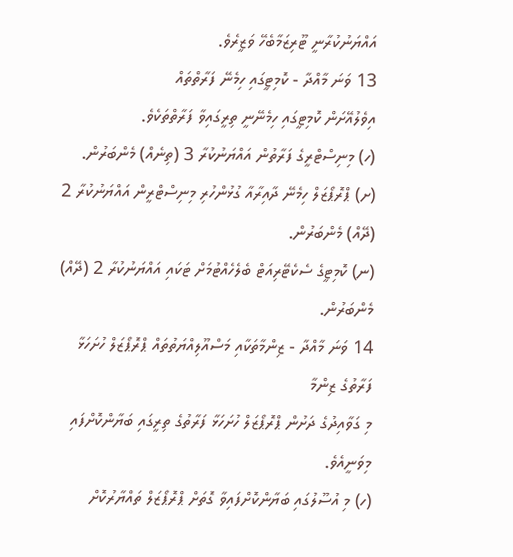އައްޔަނުކުރާނީ ޓޫރިޒަމާބެހޭ ވަޒީރެވެ.
13 ވަނަ މާއްދާ - ކޮމިޓީގައި ހިމެނޭ ފަރާތްތައް
އިވެލުއޭށަން ކޮމިޓީގައި ހިމެނޭނީ ތިރީގައިވާ ފަރާތްތަކެވެ.
(ހ) މިނިސްޓްރީގެ ފަރާތުން އައްޔަނުކުރާ 3 (ތިނެއް) މެންބަރުން.
(ށ) ޕްރޮޕޯޒަލް ހިމެނޭ ދާއިރާއާ ގުޅުންހުރި މިނިސްޓްރީން އައްޔަނުކުރާ 2 (ދޭއް) މެންބަރުން.
(ނ) ކޮމިޓީގެ ސެކެޓޭރިއަޓް ބެލެހެއްޓުމަށް ޓަކައި އައްޔަނުކުރާ 2 (ދޭއް) މެންބަރުން.
14 ވަނަ މާއްދާ - ޒިންމާތަކާއި މަސްއޫލިއްޔަތުތައް ޕްރޮޕޯޒަލް ހުށަހަޅާ ފަރާތުގެ ޒިންމާ
މި ގަވާއިދުގެ ދަށުން ޕްރޮޕޯޒަލް ހުށަހަޅާ ފަރާތުގެ ތިރީގައި ބަޔާންކޮށްފައި މިވަނީއެވެ.
(ހ) މި އުސޫލުގައި ބަޔާންކޮށްފައިވާ ގޮތަށް ޕްރޮޕޯޒަލް ތައްޔާރުކޮށް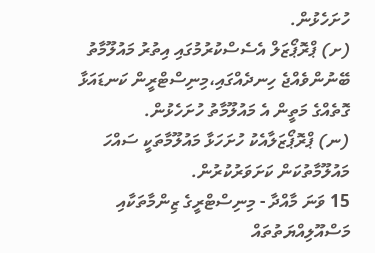ހުށަހެޅުން.
(ށ) ޕްރޮޕޯޒަލް އެސެސްކުރުމުގައި އިތުރު މައުލޫމާތު ބޭނުންވެއްޖެ ހިނދެއްގައި،މިނިސްޓްރީން ކަނޑައަޅާ ގޮތެއްގެ މަތީން އެ މައުލޫމާތު ހުށަހެޅުން.
(ނ) ޕްރޮޕޯޒަލާއެކު ހުށަހަޅާ މައުލޫމާތަކީ ސައްހަ މައުލޫމާތުކަން ކަށަވަރުކުރުން.
15 ވަނަ މާއްދާ - މިނިސްޓްރީގެ ޒިންމާތަކާއި މަސްއޫލިއްޔަތުތައް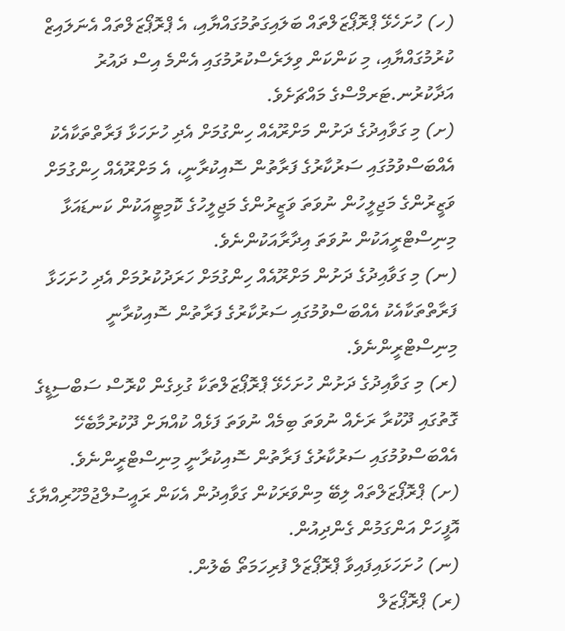(ހ) ހުށަހެޅޭ ޕްރޮޕޯޒަލްތައް ބަލައިގަތުމުގައްޔާއި، އެ ޕްރޮޕޯޒަލްތައް އެނަލައިޒް ކުރުމުގައްޔާއި، މި ކަންކަން ވިލަރެސްކުރުމުގައި އެންމެ އިސް ދައުރު އަދާކުރުނ.ޓަރމްސްގެ މައްޗަށެވެ.
(ށ) މި ގަވާއިދުގެ ދަށުން މަށްރޫއެއް ހިންގުމަށް އެދި ހުށަހަޅާ ފަރާތްތަކާއެކު އެއްބަސްވުމުގައި ސަރުކާރުގެ ފަރާތުން ސޮއިކުރާނީ، އެ މަށްރޫއެއް ހިންގުމަށް ވަޒީރުންގެ މަޖިލީހުން ނުވަތަ ވަޒީރުންގެ މަޖިލީހުގެ ކޮމިޓީއަކުން ކަނޑައަޅާ މިނިސްޓްރީއަކުން ނުވަތަ އިދާރާއަކުންނެވެ.
(ނ) މި ގަވާއިދުގެ ދަށުން މަށްރޫއެއް ހިންގުމަށް ހަރަދުކުރުމަށް އެދި ހުށަހަޅާ ފަރާތްތަކާއެކު އެއްބަސްވުމުގައި ސަރުކާރުގެ ފަރާތުން ސޮއިކުރާނީ މިނިސްޓްރީންނެވެ.
(ރ) މި ގަވާއިދުގެ ދަށުން ހުށަހެޅޭ ޕްރޮޕޯޒަލްތަކާ ގުޅިގެން ކްރޮސް ސަބްސިޑީގެ ގޮތުގައި ދޫކުރާ ރަށެއް ނުވަތަ ބިމެއް ނުވަތަ ފަޅެއް ކުއްޔަށް ދޫކުރުމާބެހޭ އެއްބަސްވުމުގައި ސަރުކާރުގެ ފަރާތުން ސޮއިކުރާނީ މިނިސްޓްރީންނެވެ.
(ށ) ޕްރޮޕޯޒަލްތައް ލިބޭ މިންވަރަކުން ގަވާއިދުން އެކަން ރައީސުލްޖުމްހޫރިއްޔާގެ އޮފީހަށް އަންގަމުން ގެންދިއުން.
(ނ) ހުށަހަޅައިފައިވާ ޕްރޮޕޯޒަލް ފުރިހަމަތޯ ބެލުން.
(ރ) ޕްރޮޕޯޒަލް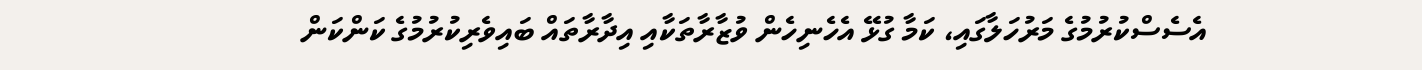އެސެސްކުރުމުގެ މަރުހަލާގައި، ކަމާ ގުޅޭ އެހެނިހެން ވުޒާރާތަކާއި އިދާރާތައް ބައިވެރިކުރުމުގެ ކަންކަން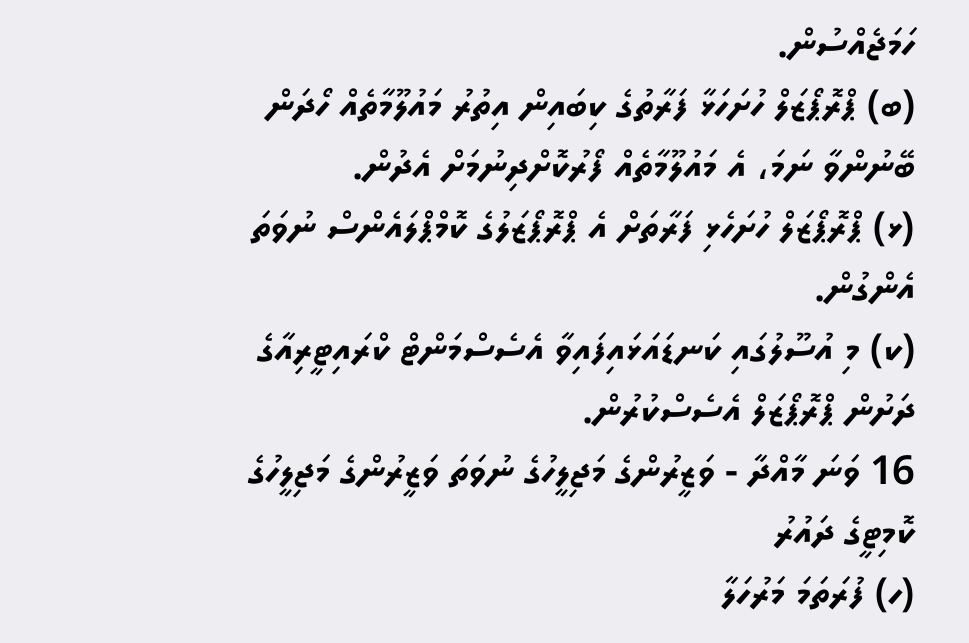ހަމަޖެއްސުން.
(ބ) ޕްރޮޕޯޒަލް ހުށަހަޅާ ފަރާތުގެ ކިބައިން އިތުރު މައުލޫމާތެއް ހޯދަން ބޭނުންވާ ނަމަ، އެ މައުލޫމާތެއް ފޯރުކޮށްދިނުމަށް އެދުން.
(ޅ) ޕްރޮޕޯޒަލް ހުށަހެޅި ފަރާތަށް އެ ޕްރޮޕޯޒަލުގެ ކޮމްޕްލައެންސް ނުވަތަ އެންގުން.
(ކ) މި އުސޫލުގައި ކަނޑައަޅައިފައިވާ އެސެސްމަންޓް ކްރައިޓީރިއާގެ ދަށުން ޕްރޮޕޯޒަލް އެސެސްކުރުން.
16 ވަނަ މާއްދާ - ވަޒީރުންގެ މަޖިލީހުގެ ނުވަތަ ވަޒީރުންގެ މަޖިލީހުގެ ކޮމިޓީގެ ދައުރު
(ހ) ފުރަތަމަ މަރުހަލާ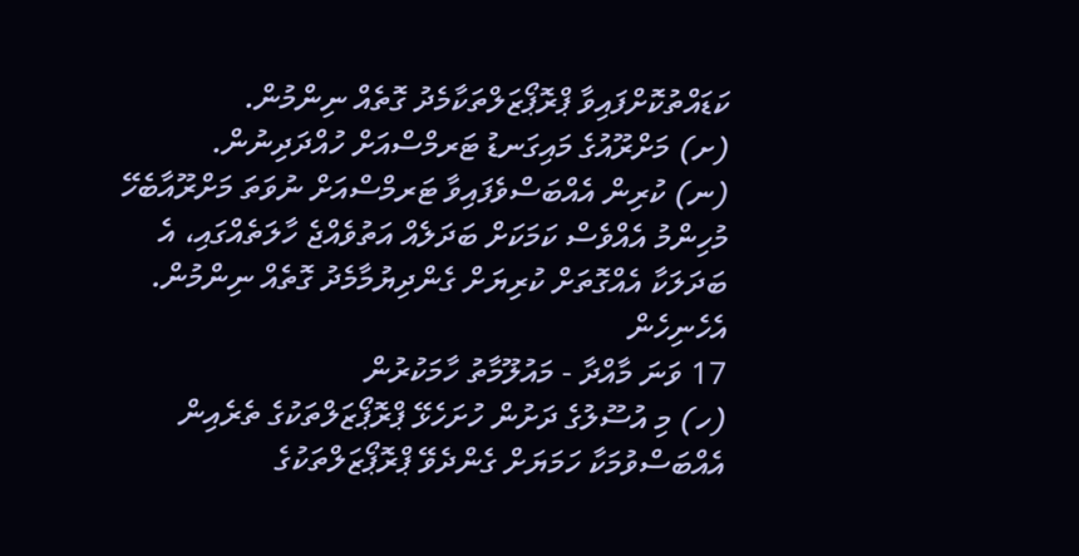ކަޑައްތުކޮށްފައިވާ ޕްރޮޕޯޒަލްތަކާމެދު ގޮތެއް ނިންމުން.
(ށ) މަށްރޫއުގެ މައިގަނޑު ޓަރމްސްއަށް ހުއްދަދިނުން.
(ނ) ކުރިން އެއްބަސްވެފައިވާ ޓަރމްސްއަށް ނުވަތަ މަށްރޫއާބެހޭ މުހިންމު އެއްވެސް ކަމަކަށް ބަދަލެއް އަތުވެއްޖެ ހާލަތެއްގައި، އެ ބަދަލަކާ އެއްގޮތަށް ކުރިޔަށް ގެންދިޔުމާމެދު ގޮތެއް ނިންމުން. އެހެނިހެން
17 ވަނަ މާއްދާ - މައުލޫމާތު ހާމަކުރުން
(ހ) މި އުސޫލުގެ ދަށުން ހުށަހެޅޭ ޕްރޮޕޯޒަލްތަކުގެ ތެރެއިން އެއްބަސްވުމަކާ ހަމަޔަށް ގެންދެވޭ ޕްރޮޕޯޒަލްތަކުގެ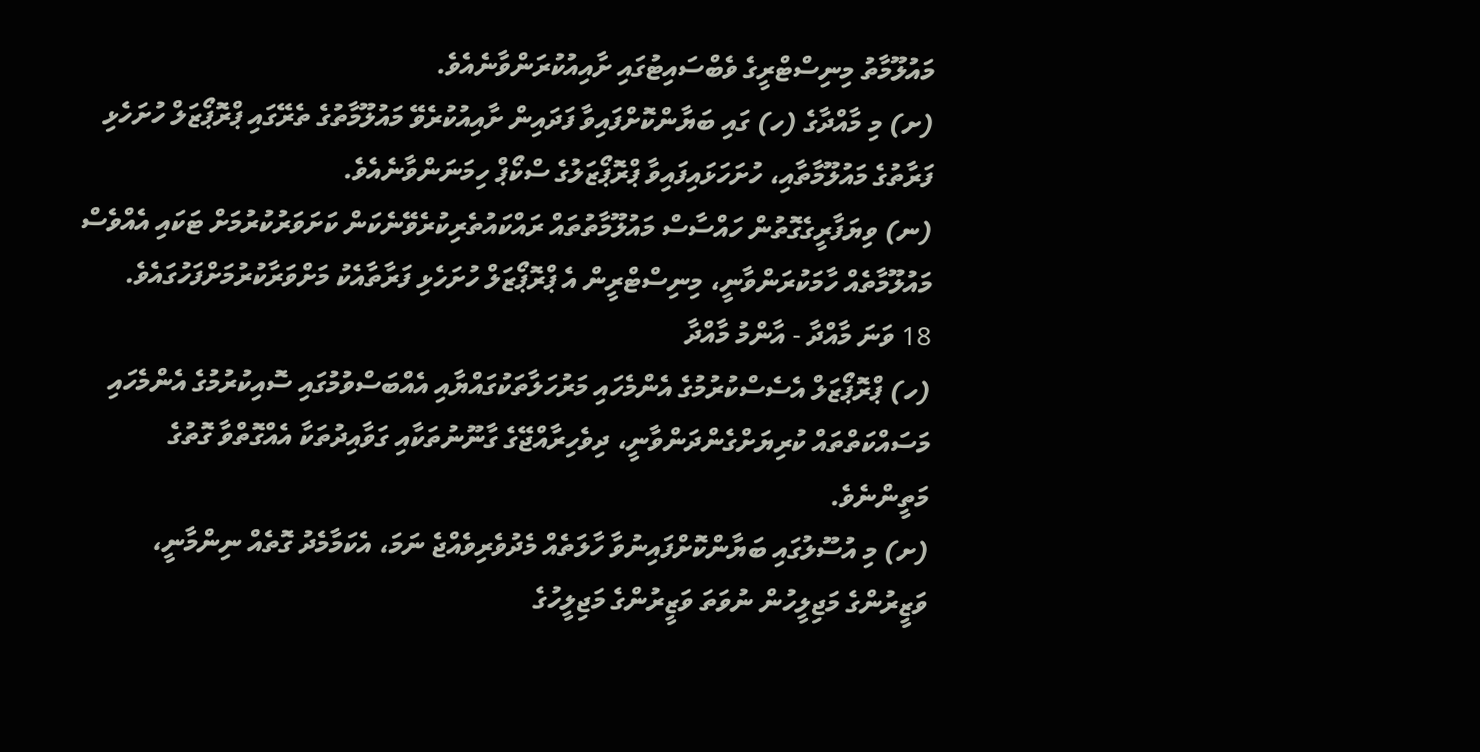މައުލޫމާތު މިނިސްޓްރީގެ ވެބްސައިޓުގައި ށާއިއުކުރަންވާނެއެވެ.
(ށ) މި މާއްދާގެ (ހ) ގައި ބަޔާންކޮށްފައިވާ ފަދައިން ށާއިއުކުރެވޭ މައުލޫމާތުގެ ތެރޭގައި ޕްރޮޕޯޒަލް ހުށަހެޅި ފަރާތުގެ މައުލޫމާތާއި، ހުށަހަޅައިފައިވާ ޕްރޮޕޯޒަލުގެ ސްކޯޕް ހިމަނަންވާނެއެވެ.
(ނ) ވިޔަފާރީގެގޮތުން ހައްސާސް މައުލޫމާތުތައް ރައްކައުތެރިކުރެވޭނެކަން ކަށަވަރުކުރުމަށް ޓަކައި އެއްވެސް މައުލޫމާތެއް ހާމަކުރަންވާނީ، މިނިސްޓްރީން އެ ޕްރޮޕޯޒަލް ހުށަހެޅި ފަރާތާއެކު މަށްވަރާކުރުމަށްފަހުގައެވެ.
18 ވަނަ މާއްދާ - އާންމު މާއްދާ
(ހ) ޕްރޮޕޯޒަލް އެސެސްކުރުމުގެ އެންމެހައި މަރުހަލާތަކުގައްޔާއި އެއްބަސްވުމުގައި ސޮއިކުރުމުގެ އެންމެހައި މަސައްކަތްތައް ކުރިޔަށްގެންދަންވާނީ، ދިވެހިރާއްޖޭގެ ގާނޫނުތަކާއި ގަވާއިދުތަކާ އެއްގޮތްވާ ގޮތުގެ މަތީންނެވެ.
(ށ) މި އުސޫލުގައި ބަޔާންކޮށްފައިނުވާ ހާލަތެއް މެދުވެރިވެއްޖެ ނަމަ، އެކަމާމެދު ގޮތެއް ނިންމާނީ، ވަޒީރުންގެ މަޖިލީހުން ނުވަތަ ވަޒީރުންގެ މަޖިލީހުގެ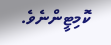ކޮމިޓީންނެވެ.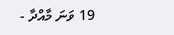19 ވަނަ މާއްދާ -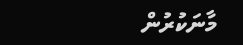މާނަކުރުން